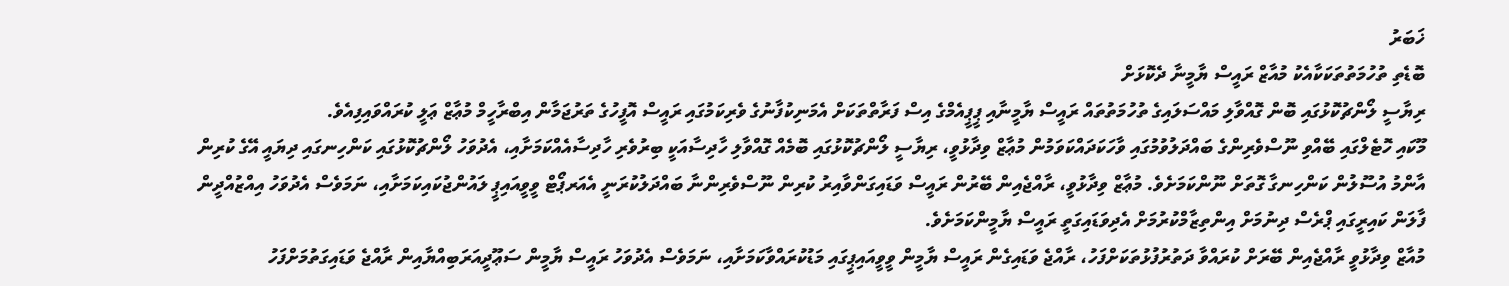ޚަބަރު
ބޮޑެތި ތުހުމަތުތަކަކާއެކު މުއާޒް ރައީސް ޔާމީނާ ދެކޮޅަށް
ރިޔާސީ ލޯންޗުކޮޅުގައި ބޮން ގޮއްވާލި މައްސަލައިގެ ތުހުމަތުތައް ރައީސް ޔާމީނާއި ޕީޕީއެމްގެ އިސް ފަރާތްތަކަށް އެމަނިކުފާނުގެ ވެރިކަމުގައި ރައީސް އޮފީހުގެ ތަރުޖަމާން އިބްރާހީމް މުޢާޒް ޢަލީ ކުރައްވައިފިއެވެ.
މޫކައި ހޮޓެލްގައި ބޭއްވި ނޫސްވެރިންގެ ބައްދަލުވުމުގައި ވާހަކަދައްކަވަމުން މުޢާޒް ވިދާޅުވީ، ރިޔާސީ ލޯންޗުކޮޅުގައި ބޮމެއް ގޮއްވާލި ހާދިސާއަކީ ބިރުވެރި ހާދިސާއެއްކަމަށާއި، އެދުވަހު ލޯންޗުކޮޅުގައި ކަންހިނގައި ދިޔައީ އޭގެ ކުރިން އާންމު އުސޫލުން ކަންހިނގާ ގޮތަށް ނޫންކަމަށެވެ. މުޢާޒް ވިދާޅުވީ، ރާއްޖެއިން ބޭރުން ރައީސް ވަޑައިގަންވާއިރު ކުރިން ނޫސްވެރިންނާ ބައްދަލުކުރަނީ އެއަރޕޯޓް ވީވީއައިޕީ ލައުންޖުކައިކަމަށާއި، ނަމަވެސް އެދުވަހު އިއްޒުއްދީން ފާލަން ކައިރީގައި ޕްރެސް ދިނުމަށް އިންތިޒާމްކުރުމަށް އެދިވަޑައިގަތީ ރައީސް ޔާމީންކަމަށެވެ.
މުއާޒް ވިދާޅުވީ ރާއްޖެއިން ބޭރަށް ކުރައްވާ ދަތުރުފުޅުތަކަށްފަހު، ރާއްޖެ ވަޑައިގެން ރައީސް ޔާމީން ވީވީއައިޕީގައި މަޑުކުރައްވާކަމަށާއި، ނަމަވެސް އެދުވަހު ރައީސް ޔާމީން ސަޢޫދީއަރަބިއްޔާއިން ރާއްޖެ ވަޑައިގަތުމަށްފަހު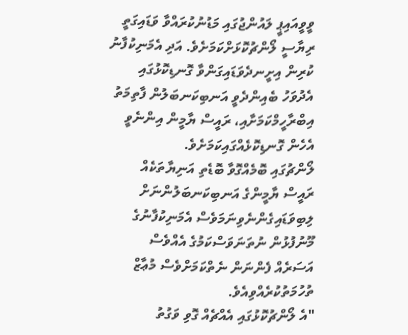ވީވީއައިޕީ ލައުންޖުގައި މަޑުނުކުރައްވާ ވަޑައިގަތީ ރިޔާސީ ލޯންޗުކޮޅަށްކަމަށެވެ. އަދި އެމަނިކުފާނު ކުރިން އިށީނދެވަޑައިގަންވާ ގޮނޑިކޮޅުގައި އެދުވަހު ބެއިންދެވީ އަނބިކަނބަލުން ފާތިމަތު އިބްރާހީމްކަމަށާއި، ރައީސް ޔާމީން އިންނެވީ އެހެން ގޮނޑިކޮޅެއްގައިކަމަށެވެ.
ލޯންޗުގައި ބޮމެއްގޮވާ ބޮޑެތި އަނިޔާތަކެއް ރައީސް ޔާމީންގެ އަނބިކަނބަލުންނަށް ލިބިވަޑައިގެންނެވިނަމަވެސް އެމަނިކުފާނުގެ މޫނުފުޅުން ނުތަނަވަސްކަމުގެ އެއްވެސް އަސަރެއް ފެންނަން ނެތްކަމަށްވެސް މުޢާޒް ތުހުމަތުކުރެއްވިއެވެ.
"އެ ލޯންޗުކޮޅުގައި އެއްޗެއް ގޮވި ވަގުތު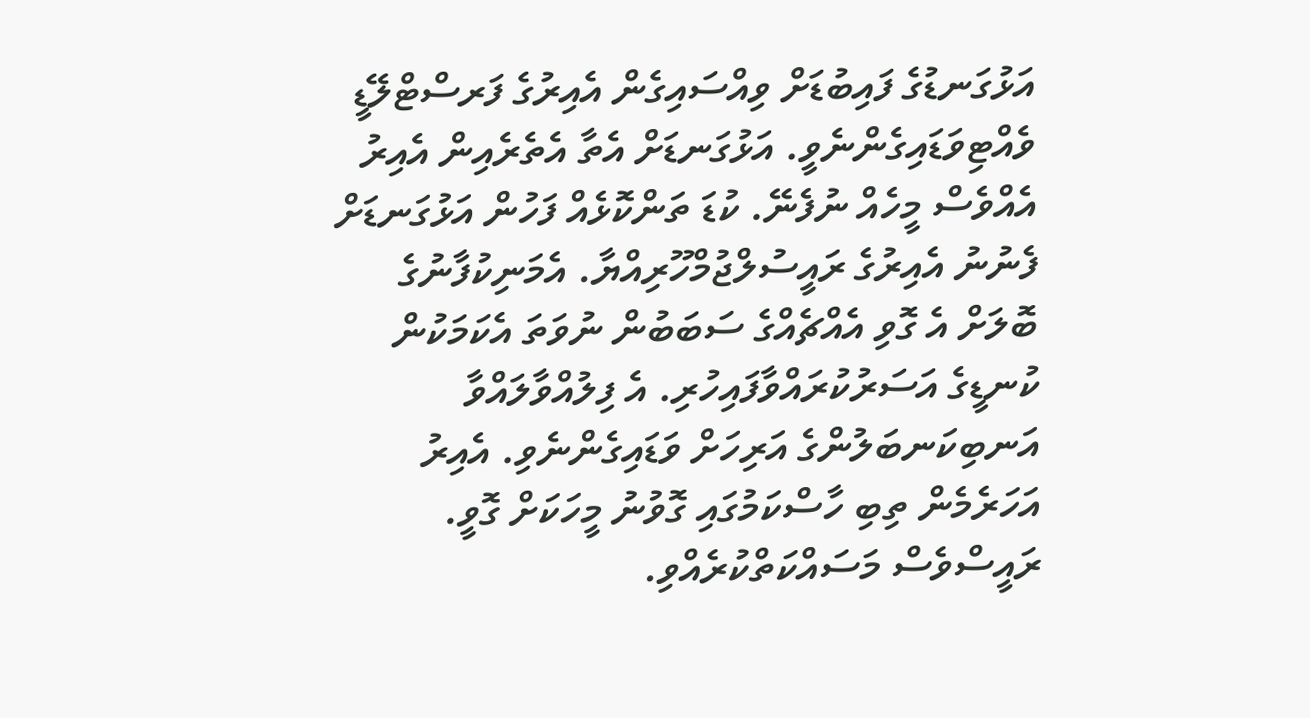އަޅުގަނޑުގެ ފައިބުޑަށް ވިއްސައިގެން އެއިރުގެ ފަރސްޓްލޭޑީ ވެއްޓިވަޑައިގެންނެވީ. އަޅުގަނޑަށް އެތާ އެތެރެއިން އެއިރު އެއްވެސް މީހެއް ނުފެނޭ. ކުޑަ ތަންކޮޅެއް ފަހުން އަޅުގަނޑަށް ފެނުނު އެއިރުގެ ރައީސުލްޖުމްހޫރިއްޔާ. އެމަނިކުފާނުގެ ބޮލަށް އެ ގޮވި އެއްޗެއްގެ ސަބަބުން ނުވަތަ އެކަމަކުން ކުނޑީގެ އަސަރުކުރައްވާފައިހުރި. އެ ފިލުއްވާލައްވާ އަނބިކަނބަލުންގެ އަރިހަށް ވަޑައިގެންނެވި. އެއިރު އަހަރެމެން ތިބި ހާސްކަމުގައި ގޮވުނު މީހަކަށް ގޮވީ. ރައީސްވެސް މަސައްކަތްކުރެއްވި.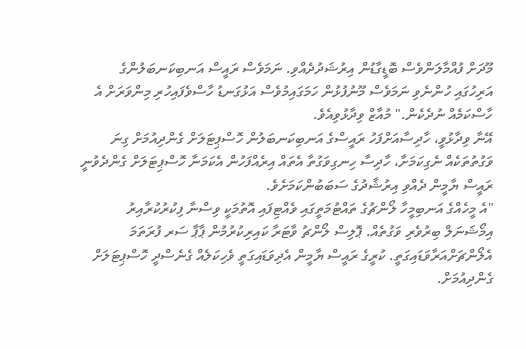މޫދަށް ފުއްމާލަންވެސް ބޮޑީގާޑުން އިރުޝަދުދެއްވި. ނަމަވެސް ރައީސް އަނބިކަނބަލުންގެ އަރިހުގައި ހުންނެވި ނަމަވެސް މޫނުފުޅުން ހަމަގައިމުވެސް އަޅުގަނޑު ހާސްވެފައިހުރި މިންވަރަށް އެ ހާސްކަމެއް ނުދެކެން." މުއާޒް ވިދާޅުވިއެވެ.
އޭނާ ވިދާޅުވީ، ހާދިސާއަށްފަހު ރައީސްގެ އަނބިކަނބަލުން ހޮސްޕިޓަލަށް ގެންދިއުމަށް ގިނަ ވަގުތުތަކެއް ނެގިކަމަށާ، ހާދިސާ ހިނގިވަގުތާ އެތައް އިރެއްފަހުން އެކަމަނާ ހޮސްޕިޓަލަށް ގެންދެވުނީ ރައީސް ޔާމީން ދެއްވި އިރުޝާދުގެ ސަބަބުންކަމަށެވެ.
"އެ މީހެއްގެ އަނބިމީހާ ލޯންޗުގެ ތައްޓުމަތީގައި ވެއްޓިފައި އޮތުމަކީ ވިސްނާ ފިކުރުކުރާއިރު އިމޯޝަނަލް ބިރުވެރި ވަގުތެއް. ޕޮލިސް ލޯންޗު ވާޓަރާ ކައިރިކުރުމުން ޕާޕާ ސަރ ފުރަތަމަ އެލޯންޗަށްއަރާވަޑައިގަތީ. ކުރީގެ ރައީސް ޔާމީން އެދިވަޑައިގަތީ ވެހިކަލެއް ގެނެސްދީ ހޮސްޕިޓަލަށް ގެންދިއުމަށް.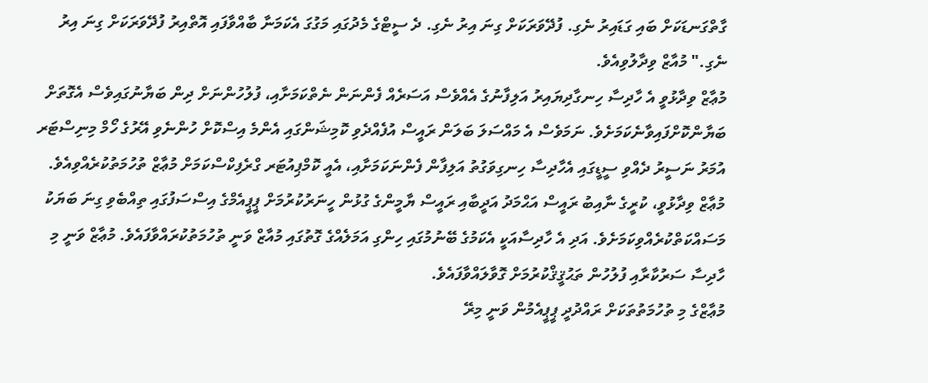ގާތްގަނޑަކަށް ބައި ގަޑައިރު ނެގި. ފުދޭވަރަކަށް ގިނަ އިރު ނެގި. ދެ ސީޓްގެ މެދުގައި މަގުގަ އެކަމަނާ ބާއްވާފައި އޮތްއިރު ފުދޭވަރަކަށް ގިނަ އިރު ނެގި." މުއާޒް ވިދާލުވިއެވެ.
މުޢާޒް ވިދާޅުވީ އެ ހާދިސާ ހިނގާދިޔައިރު އަލިފާނުގެ އެއްވެސް އަސަރެއް ފެންނަން ނެތްކަމަށާއި، ފުލުހުންނަށް ދިން ބަޔާނުގައިވެސް އެގޮތަށް ބަޔާންކޮށްފައިވާނެކަމަށެވެ. ނަމަވެސް އެ މައްސަލަ ބަލަން ރައީސް އުފެއްދެވި ކޮމިޝަންގައި އެންމެ އިސްކޮށް ހުންނެވި އޭރުގެ ހޯމް މިނިސްޓަރ އުމަރު ނަސީރު ދެއްވި ސީޑީގައި އެހާދިސާ ހިނގިވަގުތު އަލިފާން ފެންނަކަމަށާއި، އެއީ ކޮމްޕިއުޓަރ ގްރެފިކްސްކަމަށް މުޢާޒް ތުހުމަތުކުރެއްވިއެވެ.
މުޢާޒް ވިދާޅުވީ، ކުރީގެ ނާއިބު ރައީސް އަޙްމަދު އަދީބާއި ރައީސް ޔާމީންގެ ގުޅުން ހީނަރުކުރުމަށް ޕީޕީއެމްގެ އިސްސަފުގައި ތިއްބެވި ގިނަ ބަޔަކު މަސައްކަތްކުރެއްވިކަމަށެވެ. އަދި އެ ހާދިސާއަކީ އެކަމުގެ ބޭނުމުގައި ހިންގި އަމަލެއްގެ ގޮތުގައި މުއާޒް ވަނީ ތުހުމަތުކުރައްވާފައެވެ. މުޢާޒް ވަނީ މި ހާދިސާ ސަރުކާރާއި ފުލުހުން ތަޙުޤީޤްކުރުމަށް ގޮވާލައްވާފައެވެ.
މުޢާޒްގެ މި ތުހުމަތުތަކަށް ރައްދުދީ ޕީޕީއެމުން ވަނީ މިރޭ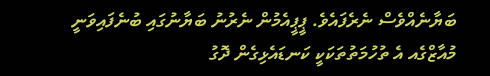ބަޔާނެއްވެސް ނެރެފައެވެ. ޕީޕީއެމުން ނެރުނު ބަޔާނުގައި ބުނެފައިވަނީ މުއާޒްގެއ އެ ތުހުމަތުތަކަކީ ކަނޑައެޅިގެން ދޮގު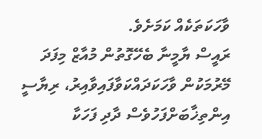ވާހަކަތަކެއް ކަމަށެވެ.
ރައީސް ޔާމީނާ ބެހޭގޮތުން މުއާޒް މިފަދަ މޭރުމަކުން ވާހަކަދައްކަވާފައިވާއިރު، ރިޔާސީ އިންތިޚާބަށްފަހުވެސް ދާދި ފަހަކާ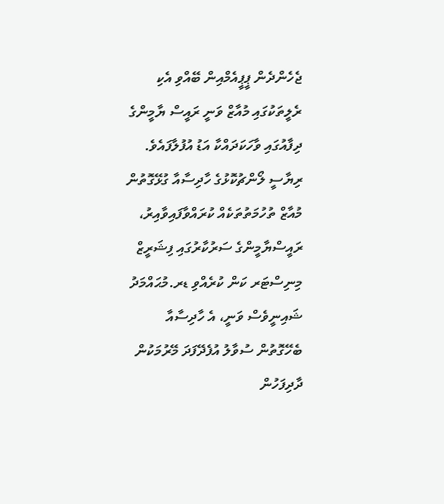ޖެހެންދެން ޕީޕީއެމްއިން ބޭއްވި އެކި ރެލީތަކުގައި މުއާޒް ވަނީ ރައީސް ޔާމީންގެ ދިފާއުގައި ވާހަކަދައްކާ އަޑު އުފުލާފައެވެ.
ރިޔާސީ ލޯންޗުކޮޅުގެ ހާދިސާއާ ގުޅޭގޮތުން މުއާޒް ތުހުމަތުތަކެއް ކުރައްވާފައިވާއިރު، ރައީސްޔާމީންގެ ސަރުކާރުގައި ފިޝަރީޒް މިނިސްޓަރ ކަން ކުރެއްވި ޑރ.މުޙައްމަދު ޝައިނީވެސް ވަނީ، އެ ހާދިސާއާ ބެހޭގޮތުން ސުވާލު އުފެދޭފަދަ މޭރުމަކުން ދާދިފަހުން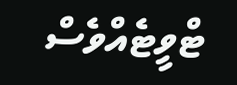ޓްވީޓެއްވެސް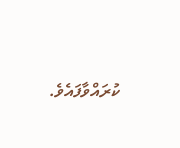ކުރައްވާފައެވެ.